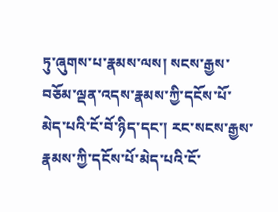ཏུ་ཞུགས་པ་རྣམས་ལས། སངས་རྒྱས་བཅོམ་ལྡན་འདས་རྣམས་ཀྱི་དངོས་པོ་མེད་པའི་ངོ་བོ་ཉིད་དང་། རང་སངས་རྒྱས་རྣམས་ཀྱི་དངོས་པོ་མེད་པའི་ངོ་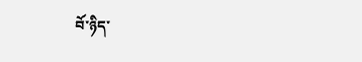བོ་ཉིད་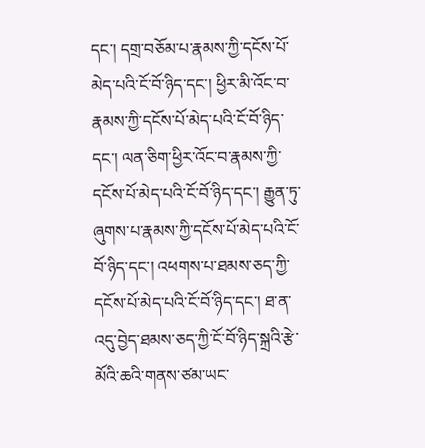དང་། དགྲ་བཅོམ་པ་རྣམས་ཀྱི་དངོས་པོ་མེད་པའི་ངོ་བོ་ཉིད་དང་། ཕྱིར་མི་འོང་བ་རྣམས་ཀྱི་དངོས་པོ་མེད་པའི་ངོ་བོ་ཉིད་དང་། ལན་ཅིག་ཕྱིར་འོང་བ་རྣམས་ཀྱི་དངོས་པོ་མེད་པའི་ངོ་བོ་ཉིད་དང་། རྒྱུན་ཏུ་ཞུགས་པ་རྣམས་ཀྱི་དངོས་པོ་མེད་པའི་ངོ་བོ་ཉིད་དང་། འཕགས་པ་ཐམས་ཅད་ཀྱི་དངོས་པོ་མེད་པའི་ངོ་བོ་ཉིད་དང་། ཐ་ན་འདུ་བྱེད་ཐམས་ཅད་ཀྱི་ངོ་བོ་ཉིད་སྐྲའི་རྩེ་མོའི་ཆའི་གནས་ཙམ་ཡང་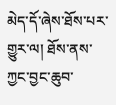མེད་དོ་ཞེས་ཐོས་པར་གྱུར་ལ། ཐོས་ནས་ཀྱང་བྱང་ཆུབ་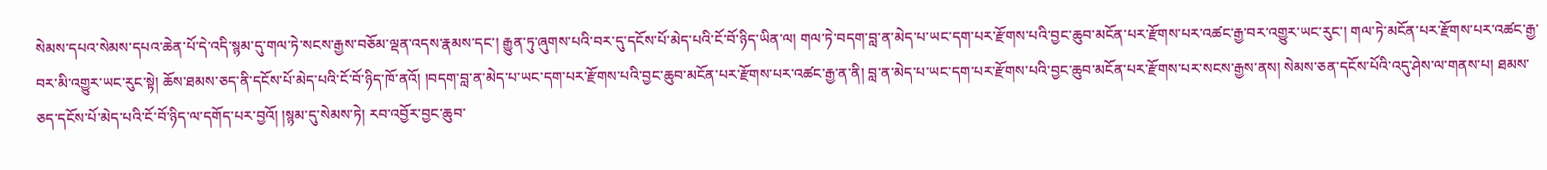སེམས་དཔའ་སེམས་དཔའ་ཆེན་པོ་དེ་འདི་སྙམ་དུ་གལ་ཏེ་སངས་རྒྱས་བཅོམ་ལྡན་འདས་རྣམས་དང་། རྒྱུན་ཏུ་ཞུགས་པའི་བར་དུ་དངོས་པོ་མེད་པའི་ངོ་བོ་ཉིད་ཡིན་ལ། གལ་ཏེ་བདག་བླ་ན་མེད་པ་ཡང་དག་པར་རྫོགས་པའི་བྱང་ཆུབ་མངོན་པར་རྫོགས་པར་འཚང་རྒྱ་བར་འགྱུར་ཡང་རུང་། གལ་ཏེ་མངོན་པར་རྫོགས་པར་འཚང་རྒྱ་བར་མི་འགྱུར་ཡང་རུང་སྟེ། ཆོས་ཐམས་ཅད་ནི་དངོས་པོ་མེད་པའི་ངོ་བོ་ཉིད་ཁོ་ནའོ། །བདག་བླ་ན་མེད་པ་ཡང་དག་པར་རྫོགས་པའི་བྱང་ཆུབ་མངོན་པར་རྫོགས་པར་འཚང་རྒྱ་ན་ནི། བླ་ན་མེད་པ་ཡང་དག་པར་རྫོགས་པའི་བྱང་ཆུབ་མངོན་པར་རྫོགས་པར་སངས་རྒྱས་ནས། སེམས་ཅན་དངོས་པོའི་འདུ་ཤེས་ལ་གནས་པ། ཐམས་ཅད་དངོས་པོ་མེད་པའི་ངོ་བོ་ཉིད་ལ་དགོད་པར་བྱའོ། །སྙམ་དུ་སེམས་ཏེ། རབ་འབྱོར་བྱང་ཆུབ་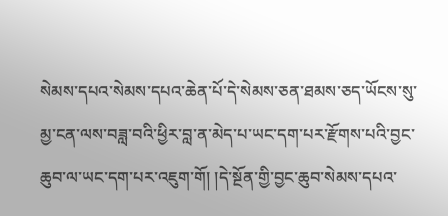སེམས་དཔའ་སེམས་དཔའ་ཆེན་པོ་དེ་སེམས་ཅན་ཐམས་ཅད་ཡོངས་སུ་མྱ་ངན་ལས་བཟླ་བའི་ཕྱིར་བླ་ན་མེད་པ་ཡང་དག་པར་རྫོགས་པའི་བྱང་ཆུབ་ལ་ཡང་དག་པར་འཇུག་གོ། །དེ་སྔོན་གྱི་བྱང་ཆུབ་སེམས་དཔའ་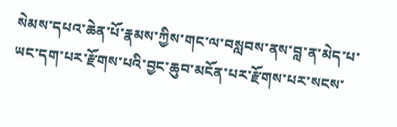སེམས་དཔའ་ཆེན་པོ་རྣམས་ཀྱིས་གང་ལ་བསླབས་ནས་བླ་ན་མེད་པ་ཡང་དག་པར་རྫོགས་པའི་བྱང་ཆུབ་མངོན་པར་རྫོགས་པར་སངས་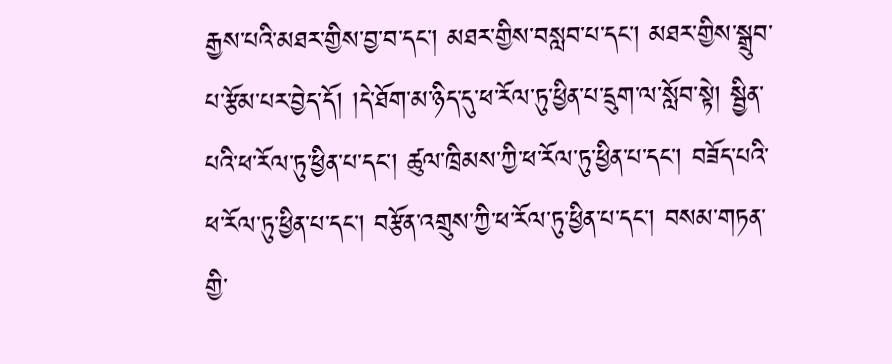རྒྱས་པའི་མཐར་གྱིས་བྱ་བ་དང་། མཐར་གྱིས་བསླབ་པ་དང་། མཐར་གྱིས་སྒྲུབ་པ་རྩོམ་པར་བྱེད་དོ། །དེ་ཐོག་མ་ཉིད་དུ་ཕ་རོལ་ཏུ་ཕྱིན་པ་དྲུག་ལ་སློབ་སྟེ། སྦྱིན་པའི་ཕ་རོལ་ཏུ་ཕྱིན་པ་དང་། ཚུལ་ཁྲིམས་ཀྱི་ཕ་རོལ་ཏུ་ཕྱིན་པ་དང་། བཟོད་པའི་ཕ་རོལ་ཏུ་ཕྱིན་པ་དང་། བརྩོན་འགྲུས་ཀྱི་ཕ་རོལ་ཏུ་ཕྱིན་པ་དང་། བསམ་གཏན་གྱི་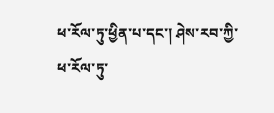ཕ་རོལ་ཏུ་ཕྱིན་པ་དང་། ཤེས་རབ་ཀྱི་ཕ་རོལ་ཏུ་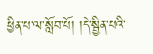ཕྱིན་པ་ལ་སློབ་པོ། །དེ་སྦྱིན་པའི་